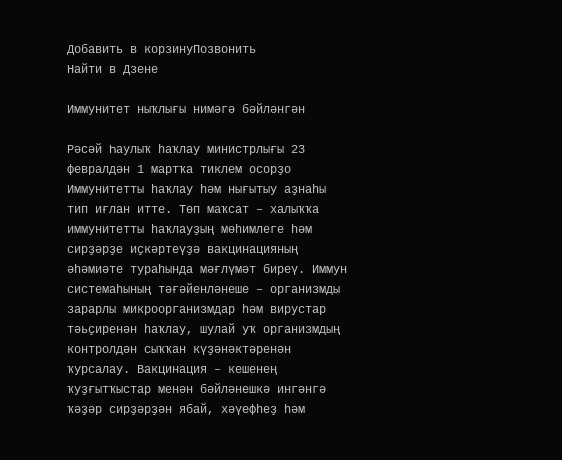Добавить в корзинуПозвонить
Найти в Дзене

Иммунитет ныҡлығы нимәгә бәйләнгән

Рәсәй Һаулыҡ һаҡлау министрлығы 23 февралдән 1 мартҡа тиклем осорҙо Иммунитетты һаҡлау һәм нығытыу аҙнаһы тип иғлан итте. Төп маҡсат – халыҡҡа иммунитетты һаҡлауҙың мөһимлеге һәм сирҙәрҙе иҫкәртеүҙә вакцинацияның әһәмиәте тураһында мәғлүмәт биреү. Иммун системаһының тәғәйенләнеше – организмды зарарлы микроорганизмдар һәм вирустар тәьҫиренән һаҡлау, шулай уҡ организмдың контролдән сыҡҡан күҙәнәктәренән ҡурсалау. Вакцинация – кешенең ҡуҙғытҡыстар менән бәйләнешкә ингәнгә ҡәҙәр сирҙәрҙән ябай, хәүефһеҙ һәм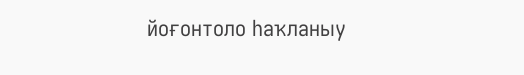йоғонтоло һаҡланыу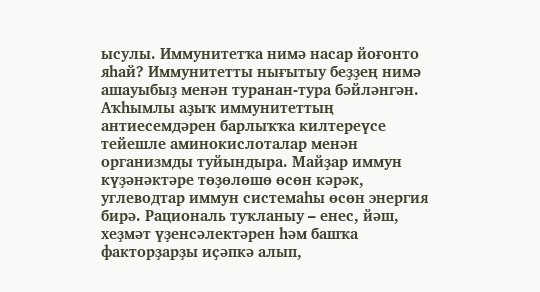ысулы. Иммунитетҡа нимә насар йоғонто яһай? Иммунитетты нығытыу беҙҙең нимә ашауыбыҙ менән туранан-тура бәйләнгән. Аҡһымлы аҙыҡ иммунитеттың антиесемдәрен барлыҡҡа килтереүсе тейешле аминокислоталар менән организмды туйындыра. Майҙар иммун күҙәнәктәре төҙөлөшө өсөн кәрәк, углеводтар иммун системаһы өсөн энергия бирә. Рациональ туҡланыу – енес, йәш, хеҙмәт үҙенсәлектәрен һәм башҡа факторҙарҙы иҫәпкә алып,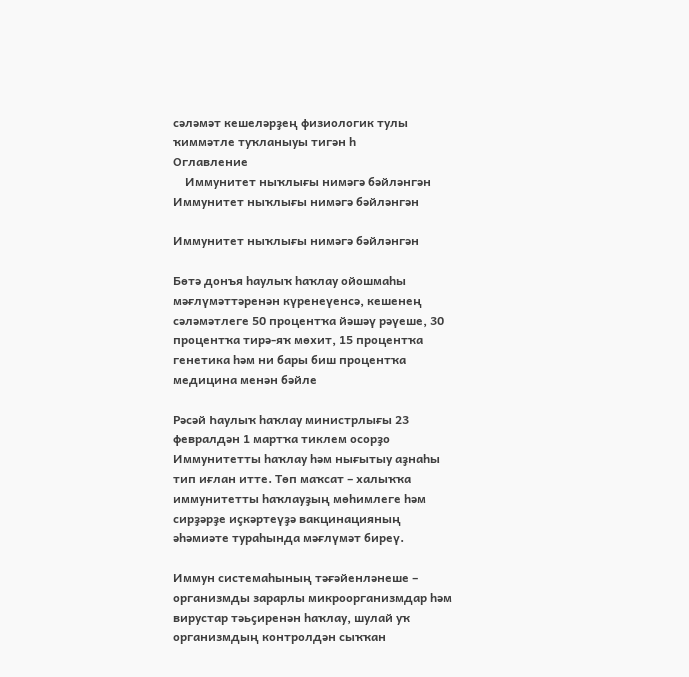сәләмәт кешеләрҙең физиологик тулы ҡиммәтле туҡланыуы тигән һ
Оглавление
    Иммунитет ныҡлығы нимәгә бәйләнгән
Иммунитет ныҡлығы нимәгә бәйләнгән

Иммунитет ныҡлығы нимәгә бәйләнгән

Бөтә донъя һаулыҡ һаҡлау ойошмаһы мәғлүмәттәренән күренеүенсә, кешенең сәләмәтлеге 50 процентҡа йәшәү рәүеше, 30 процентҡа тирә-яҡ мөхит, 15 процентҡа генетика һәм ни бары биш процентҡа медицина менән бәйле

Рәсәй Һаулыҡ һаҡлау министрлығы 23 февралдән 1 мартҡа тиклем осорҙо Иммунитетты һаҡлау һәм нығытыу аҙнаһы тип иғлан итте. Төп маҡсат – халыҡҡа иммунитетты һаҡлауҙың мөһимлеге һәм сирҙәрҙе иҫкәртеүҙә вакцинацияның әһәмиәте тураһында мәғлүмәт биреү.

Иммун системаһының тәғәйенләнеше – организмды зарарлы микроорганизмдар һәм вирустар тәьҫиренән һаҡлау, шулай уҡ организмдың контролдән сыҡҡан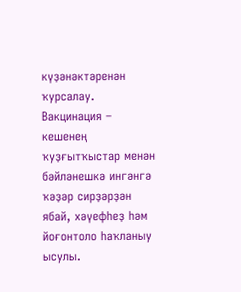күҙәнәктәренән ҡурсалау. Вакцинация – кешенең ҡуҙғытҡыстар менән бәйләнешкә ингәнгә ҡәҙәр сирҙәрҙән ябай, хәүефһеҙ һәм йоғонтоло һаҡланыу ысулы.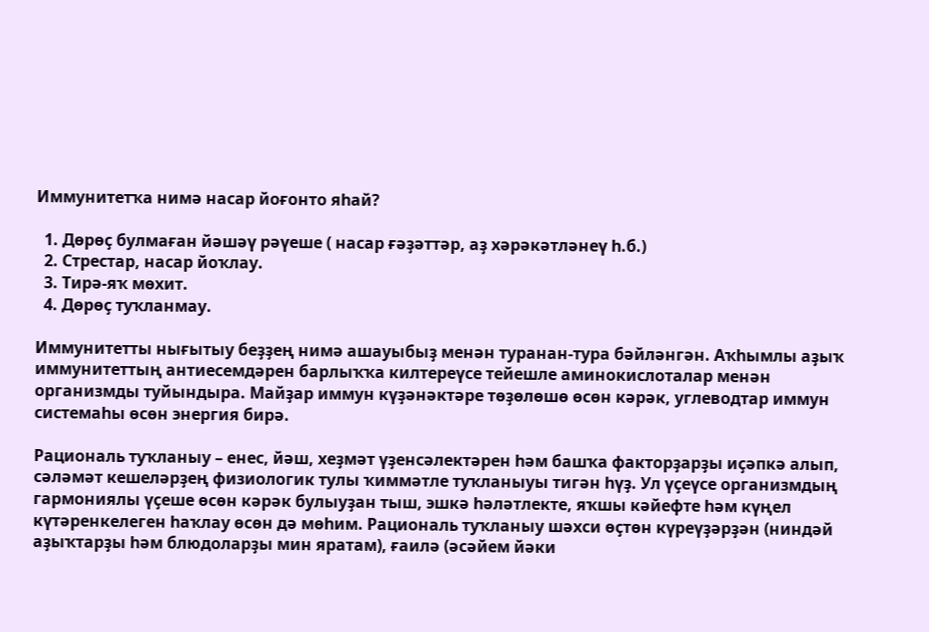Иммунитетҡа нимә насар йоғонто яһай?

  1. Дөрөҫ булмаған йәшәү рәүеше ( насар ғәҙәттәр, аҙ хәрәкәтләнеү һ.б.)
  2. Стрестар, насар йоҡлау.
  3. Тирә-яҡ мөхит.
  4. Дөрөҫ туҡланмау.

Иммунитетты нығытыу беҙҙең нимә ашауыбыҙ менән туранан-тура бәйләнгән. Аҡһымлы аҙыҡ иммунитеттың антиесемдәрен барлыҡҡа килтереүсе тейешле аминокислоталар менән организмды туйындыра. Майҙар иммун күҙәнәктәре төҙөлөшө өсөн кәрәк, углеводтар иммун системаһы өсөн энергия бирә.

Рациональ туҡланыу – енес, йәш, хеҙмәт үҙенсәлектәрен һәм башҡа факторҙарҙы иҫәпкә алып, сәләмәт кешеләрҙең физиологик тулы ҡиммәтле туҡланыуы тигән һүҙ. Ул үҫеүсе организмдың гармониялы үҫеше өсөн кәрәк булыуҙан тыш, эшкә һәләтлекте, яҡшы кәйефте һәм күңел күтәренкелеген һаҡлау өсөн дә мөһим. Рациональ туҡланыу шәхси өҫтөн күреүҙәрҙән (ниндәй аҙыҡтарҙы һәм блюдоларҙы мин яратам), ғаилә (әсәйем йәки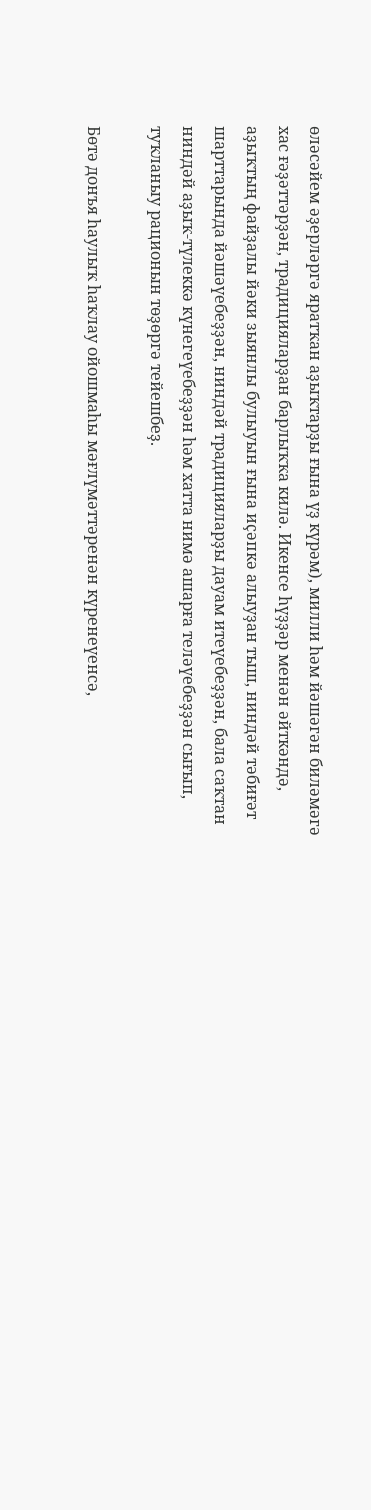өләсәйем әҙерләргә яратҡан аҙыҡтарҙы ғына үҙ күрәм), милли һәм йәшәгән биләмәгә хас ғәҙәттәрҙән, традицияларҙан барлыҡҡа килә. Икенсе һүҙҙәр менән әйткәндә, аҙыҡтың файҙалы йәки зыянлы булыуын ғына иҫәпкә алыуҙан тыш, ниндәй тәбиғәт шарттарында йәшәүебеҙҙән, ниндәй традицияларҙы дауам итеүебеҙҙән, бала саҡтан ниндәй аҙыҡ-түлеккә күнегеүебеҙҙән һәм хатта нимә ашарға теләүебеҙҙән сығып, туҡланыу рационын төҙөргә тейешбеҙ.

Бөтә донъя һаулыҡ һаҡлау ойошмаһы мәғлүмәттәренән күренеүенсә,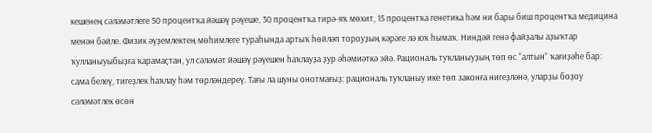кешенең сәләмәтлеге 50 процентҡа йәшәү рәүеше, 30 процентҡа тирә-яҡ мөхит, 15 процентҡа генетика һәм ни бары биш процентҡа медицина менән бәйле. Физик әүҙемлектең мөһимлеге тураһында артыҡ һөйләп тороуҙың кәрәге лә юҡ һымаҡ. Ниндәй генә файҙалы аҙыҡтар ҡулланыуыбыҙға ҡарамаҫтан, ул сәләмәт йәшәү рәүешен һаҡлауҙа ҙур әһәмиәткә эйә. Рациональ туҡланыуҙың төп өс “алтын” ҡағиҙәһе бар: сама белеү, тигеҙлек һаҡлау һәм төрләндереү. Тағы ла шуны онотмағыҙ: рациональ туҡланыу ике төп законға нигеҙләнә, уларҙы боҙоу сәләмәтлек өсөн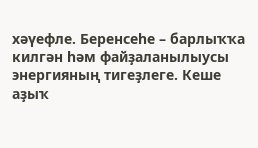хәүефле. Беренсеһе – барлыҡҡа килгән һәм файҙаланылыусы энергияның тигеҙлеге. Кеше аҙыҡ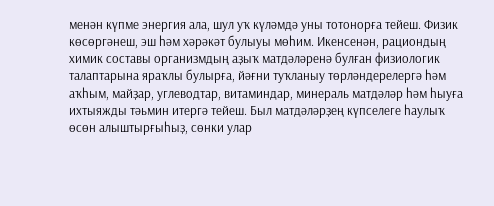менән күпме энергия ала, шул уҡ күләмдә уны тотонорға тейеш. Физик көсөргәнеш, эш һәм хәрәкәт булыуы мөһим. Икенсенән, рациондың химик составы организмдың аҙыҡ матдәләренә булған физиологик талаптарына яраҡлы булырға, йәғни туҡланыу төрләндерелергә һәм аҡһым, майҙар, углеводтар, витаминдар, минераль матдәләр һәм һыуға ихтыяжды тәьмин итергә тейеш. Был матдәләрҙең күпселеге һаулыҡ өсөн алыштырғыһыҙ, сөнки улар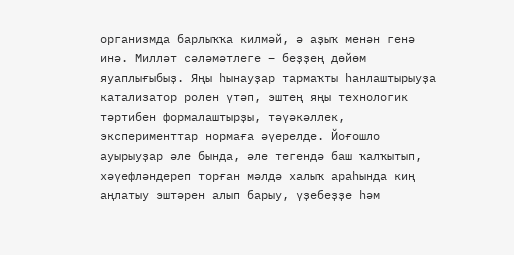организмда барлыҡҡа килмәй, ә аҙыҡ менән генә инә. Милләт сәләмәтлеге – беҙҙең дөйөм яуаплығыбыҙ. Яңы һынауҙар тармаҡты һанлаштырыуҙа катализатор ролен үтәп, эштең яңы технологик тәртибен формалаштырҙы, тәүәкәллек, эксперименттар нормаға әүерелде. Йоғошло ауырыуҙар әле бында, әле тегендә баш ҡалҡытып, хәүефләндереп торған мәлдә халыҡ араһында киң аңлатыу эштәрен алып барыу, үҙебеҙҙе һәм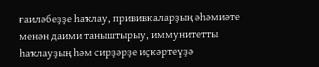ғаиләбеҙҙе һаҡлау, прививкаларҙың әһәмиәте менән даими таныштырыу, иммунитетты һаҡлауҙың һәм сирҙәрҙе иҫкәртеүҙә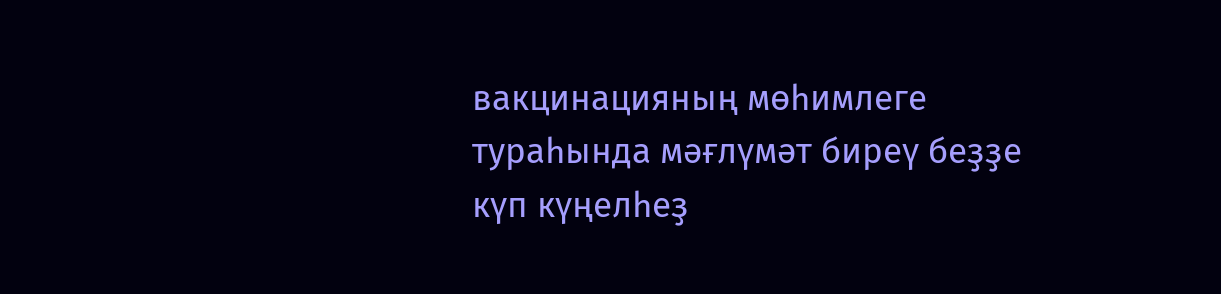вакцинацияның мөһимлеге тураһында мәғлүмәт биреү беҙҙе күп күңелһеҙ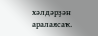хәлдәрҙән аралаясаҡ.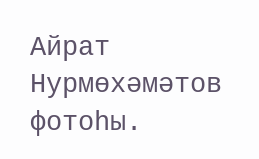Айрат Нурмөхәмәтов фотоһы.